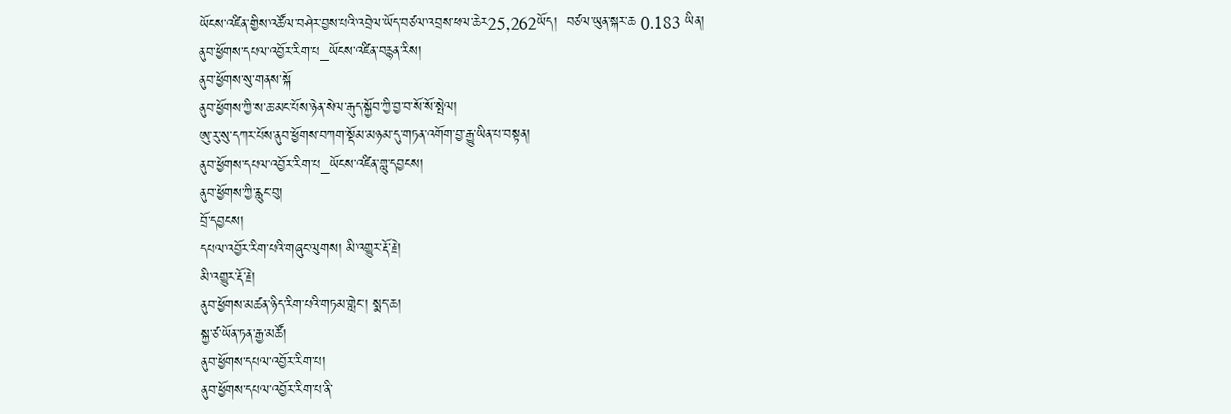ཡོངས་འཛིན་གྱིས་འཚོལ་བཤེར་བྱས་པའི་འབྲེལ་ཡོད་བཙལ་འབྲས་ཕལ་ཆེར25,262ཡོད།  བཙལ་ཡུན་སྐར་ཆ 0.183 ཡིན།
ནུབ་ཕྱོགས་དཔལ་འབྱོར་རིག་པ_ཡོངས་འཛིན་བརྙན་རིས།
ནུབ་ཕྱོགས་སུ་གནས་སྐོ
ནུབ་ཕྱོགས་ཀྱི་ས་ཆ་མང་པོས་ཉེན་སེལ་རྒུད་སྐྱོབ་ཀྱི་བྱ་བ་སོ་སོ་སྤེལ།
ཨུ་རུ་སུ་དཀར་པོས་ནུབ་ཕྱོགས་བཀག་སྡོམ་མཉམ་དུ་གཏན་འགོག་བྱ་རྒྱུ་ཡིན་པ་བསྟན།
ནུབ་ཕྱོགས་དཔལ་འབྱོར་རིག་པ_ཡོངས་འཛིན་གླུ་དབྱངས།
ནུབ་ཕྱོགས་ཀྱི་རླུང་བུ།
བྲོ་དབྱངས།
དཔལ་འབྱོར་རིག་པའི་གཞུང་ལུགས། མི་འགྱུར་རྡོ་རྗེ།
མི་འགྱུར་རྡོ་རྗེ།
ནུབ་ཕྱོགས་མཚན་ཉིད་རིག་པའི་གཏམ་གླེང་། སྨད་ཆ།
སྐྱ་ཙ་ཡོན་ཏན་རྒྱ་མཚོ།
ནུབ་ཕྱོགས་དཔལ་འབྱོར་རིག་པ།
ནུབ་ཕྱོགས་དཔལ་འབྱོར་རིག་པ་ནི་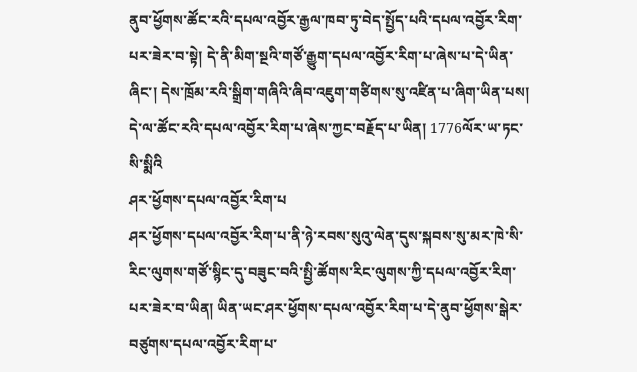ནུབ་ཕྱོགས་ཚོང་རའི་དཔལ་འབྱོར་རྒྱལ་ཁབ་ཏུ་བེད་སྤྱོད་པའི་དཔལ་འབྱོར་རིག་པར་ཟེར་བ་སྟེ། དེ་ནི་མིག་སྔའི་གཙོ་རྒྱུག་དཔལ་འབྱོར་རིག་པ་ཞེས་པ་དེ་ཡིན་ཞིང་། དེས་ཁྲོམ་རའི་སྒྲིག་གཞིའི་ཞིབ་འཇུག་གཙིགས་སུ་འཛིན་པ་ཞིག་ཡིན་པས། དེ་ལ་ཚོང་རའི་དཔལ་འབྱོར་རིག་པ་ཞེས་ཀྱང་བརྗོད་པ་ཡིན། 1776ལོར་ཡ་ཏང་སི་སྨིའི
ཤར་ཕྱོགས་དཔལ་འབྱོར་རིག་པ
ཤར་ཕྱོགས་དཔལ་འབྱོར་རིག་པ་ནི་ཉེ་རབས་སུའུ་ལེན་དུས་སྐབས་སུ་མར་ཁེ་སི་རིང་ལུགས་གཙོ་སྙིང་དུ་བཟུང་བའི་སྤྱི་ཚོགས་རིང་ལུགས་ཀྱི་དཔལ་འབྱོར་རིག་པར་ཟེར་བ་ཡིན། ཡིན་ཡང་ཤར་ཕྱོགས་དཔལ་འབྱོར་རིག་པ་དེ་ནུབ་ཕྱོགས་སྒེར་བཙུགས་དཔལ་འབྱོར་རིག་པ་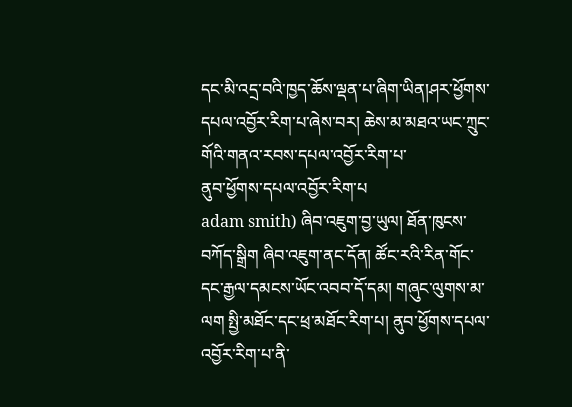དང་མི་འདྲ་བའི་ཁྱད་ཆོས་ལྡན་པ་ཞིག་ཡིན།ཤར་ཕྱོགས་དཔལ་འབྱོར་རིག་པ་ཞེས་བར། ཆེས་མ་མཐའ་ཡང་ཀྲུང་གོའི་གནའ་རབས་དཔལ་འབྱོར་རིག་པ་
ནུབ་ཕྱོགས་དཔལ་འབྱོར་རིག་པ
adam smith) ཞིབ་འཇུག་བྱ་ཡུལ། ཐོན་ཁུངས་བཀོད་སྒྲིག ཞིབ་འཇུག་ནང་དོན། ཚོང་རའི་རིན་གོང་དང་རྒྱལ་དམངས་ཡོང་འབབ་དོ་དམ། གཞུང་ལུགས་མ་ལག སྤྱི་མཐོང་དང་ཕྲ་མཐོང་རིག་པ། ནུབ་ཕྱོགས་དཔལ་འབྱོར་རིག་པ་ནི་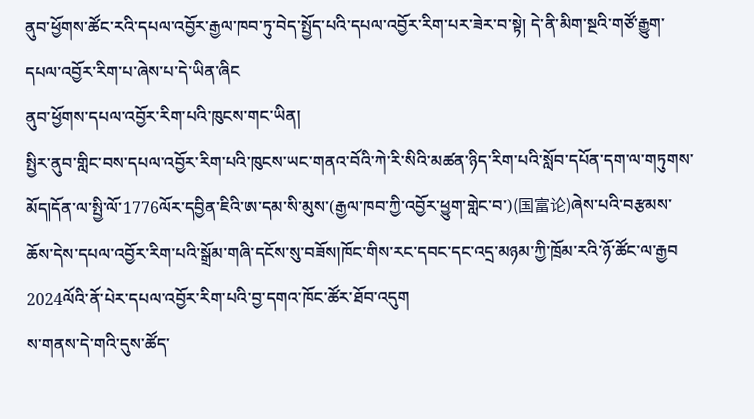ནུབ་ཕྱོགས་ཚོང་རའི་དཔལ་འབྱོར་རྒྱལ་ཁབ་ཏུ་བེད་སྤྱོད་པའི་དཔལ་འབྱོར་རིག་པར་ཟེར་བ་སྟེ། དེ་ནི་མིག་སྔའི་གཙོ་རྒྱུག་དཔལ་འབྱོར་རིག་པ་ཞེས་པ་དེ་ཡིན་ཞིང
ནུབ་ཕྱོགས་དཔལ་འབྱོར་རིག་པའི་ཁུངས་གང་ཡིན།
སྤྱིར་ནུབ་གླིང་བས་དཔལ་འབྱོར་རིག་པའི་ཁུངས་ཡང་གནའ་བོའི་ཀེ་རི་སིའི་མཚན་ཉིད་རིག་པའི་སློབ་དཔོན་དག་ལ་གཏུགས་མོད།དོན་ལ་སྤྱི་ལོ་1776ལོར་དབྱིན་ཇིའི་ཨ་དམ་སི་མུས་(རྒྱལ་ཁབ་ཀྱི་འབྱོར་ཕྱུག་གླེང་བ་)(国富论)ཞེས་པའི་བརྩམས་ཆོས་དེས་དཔལ་འབྱོར་རིག་པའི་སྒྲོམ་གཞི་དངོས་སུ་བཟོས།ཁོང་གིས་རང་དབང་དང་འདྲ་མཉམ་ཀྱི་ཁྲོམ་རའི་ཉོ་ཚོང་ལ་རྒྱབ
2024ལོའི་ནོ་པེར་དཔལ་འབྱོར་རིག་པའི་བྱ་དགའ་ཁོང་ཚོར་ཐོབ་འདུག
ས་གནས་དེ་གའི་དུས་ཚོད་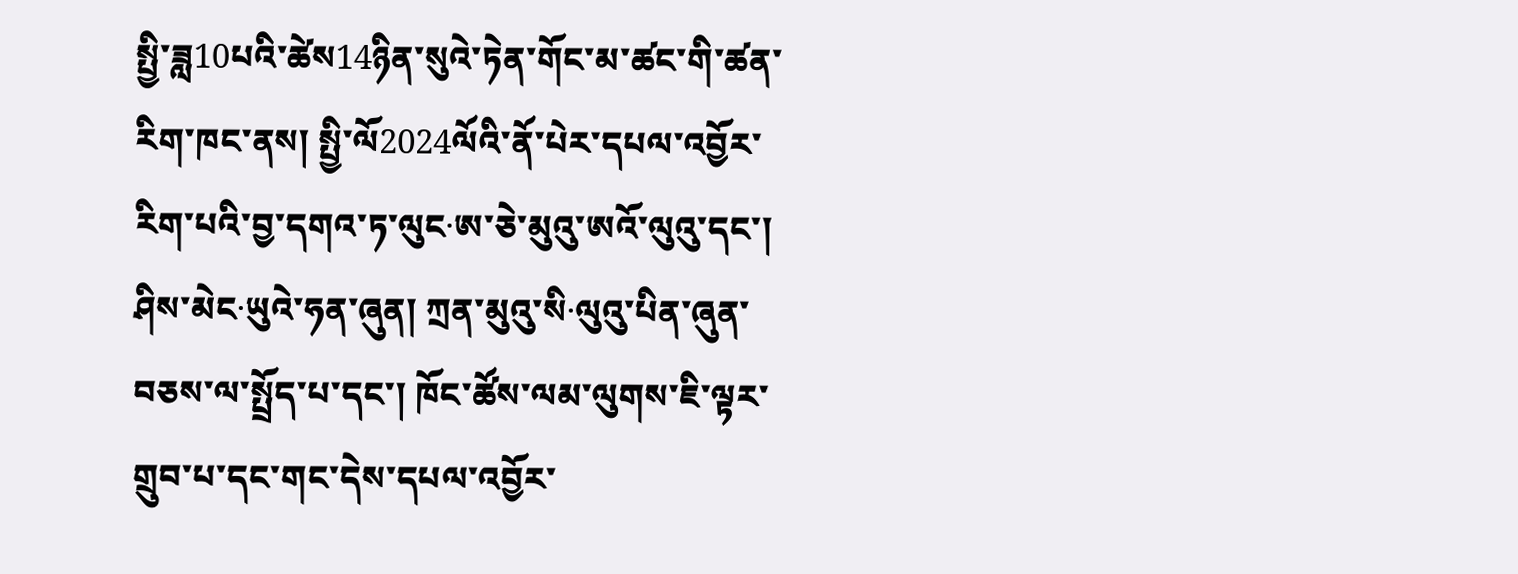སྤྱི་ཟླ10པའི་ཚེས14ཉིན་སུའེ་ཏེན་གོང་མ་ཚང་གི་ཚན་རིག་ཁང་ནས། སྤྱི་ལོ2024ལོའི་ནོ་པེར་དཔལ་འབྱོར་རིག་པའི་བྱ་དགའ་ཏ་ལུང·ཨ་ཅེ་མུའུ་ཨའོ་ལུའུ་དང་། ཤིས་མེང·ཡུའེ་ཧན་ཞུན། ཀྲན་མུའུ་སི·ལུའུ་པིན་ཞུན་བཅས་ལ་སྤྲོད་པ་དང་། ཁོང་ཚོས་ལམ་ལུགས་ཇི་ལྟར་གྲུབ་པ་དང་གང་དེས་དཔལ་འབྱོར་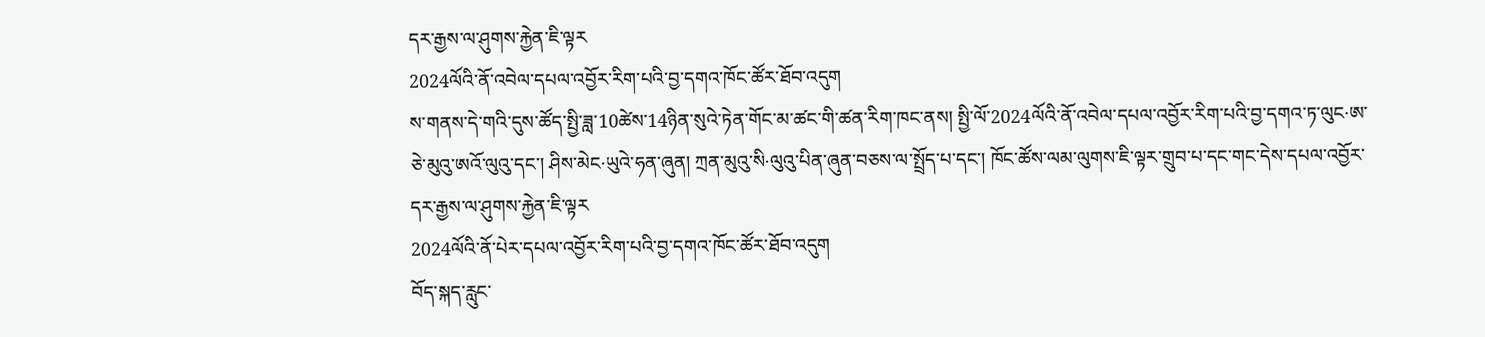དར་རྒྱས་ལ་ཤུགས་རྐྱེན་ཇི་ལྟར
2024ལོའི་ནོ་འབེལ་དཔལ་འབྱོར་རིག་པའི་བྱ་དགའ་ཁོང་ཚོར་ཐོབ་འདུག
ས་གནས་དེ་གའི་དུས་ཚོད་སྤྱི་ཟླ་10ཚེས་14ཉིན་སུའེ་ཏེན་གོང་མ་ཚང་གི་ཚན་རིག་ཁང་ནས། སྤྱི་ལོ་2024ལོའི་ནོ་འབེལ་དཔལ་འབྱོར་རིག་པའི་བྱ་དགའ་ཏ་ལུང·ཨ་ཅེ་མུའུ་ཨའོ་ལུའུ་དང་། ཤིས་མེང·ཡུའེ་ཧན་ཞུན། ཀྲན་མུའུ་སི·ལུའུ་པིན་ཞུན་བཅས་ལ་སྤྲོད་པ་དང་། ཁོང་ཚོས་ལམ་ལུགས་ཇི་ལྟར་གྲུབ་པ་དང་གང་དེས་དཔལ་འབྱོར་དར་རྒྱས་ལ་ཤུགས་རྐྱེན་ཇི་ལྟར
2024ལོའི་ནོ་པེར་དཔལ་འབྱོར་རིག་པའི་བྱ་དགའ་ཁོང་ཚོར་ཐོབ་འདུག
བོད་སྐད་རླུང་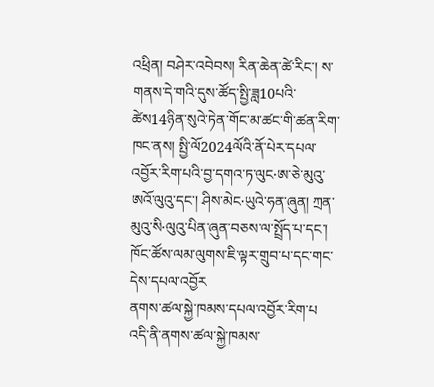འཕྲིན། བཤེར་འབེབས། རིན་ཆེན་ཚེ་རིང་། ས་གནས་དེ་གའི་དུས་ཚོད་སྤྱི་ཟླ10པའི་ཚེས14ཉིན་སུའེ་ཏེན་གོང་མ་ཚང་གི་ཚན་རིག་ཁང་ནས། སྤྱི་ལོ2024ལོའི་ནོ་པེར་དཔལ་འབྱོར་རིག་པའི་བྱ་དགའ་ཏ་ལུང·ཨ་ཅེ་མུའུ་ཨའོ་ལུའུ་དང་། ཤིས་མེང·ཡུའེ་ཧན་ཞུན། ཀྲན་མུའུ་སི·ལུའུ་པིན་ཞུན་བཅས་ལ་སྤྲོད་པ་དང་། ཁོང་ཚོས་ལམ་ལུགས་ཇི་ལྟར་གྲུབ་པ་དང་གང་དེས་དཔལ་འབྱོར
ནགས་ཚལ་སྐྱེ་ཁམས་དཔལ་འབྱོར་རིག་པ
འདི་ནི་ནགས་ཚལ་སྐྱེ་ཁམས་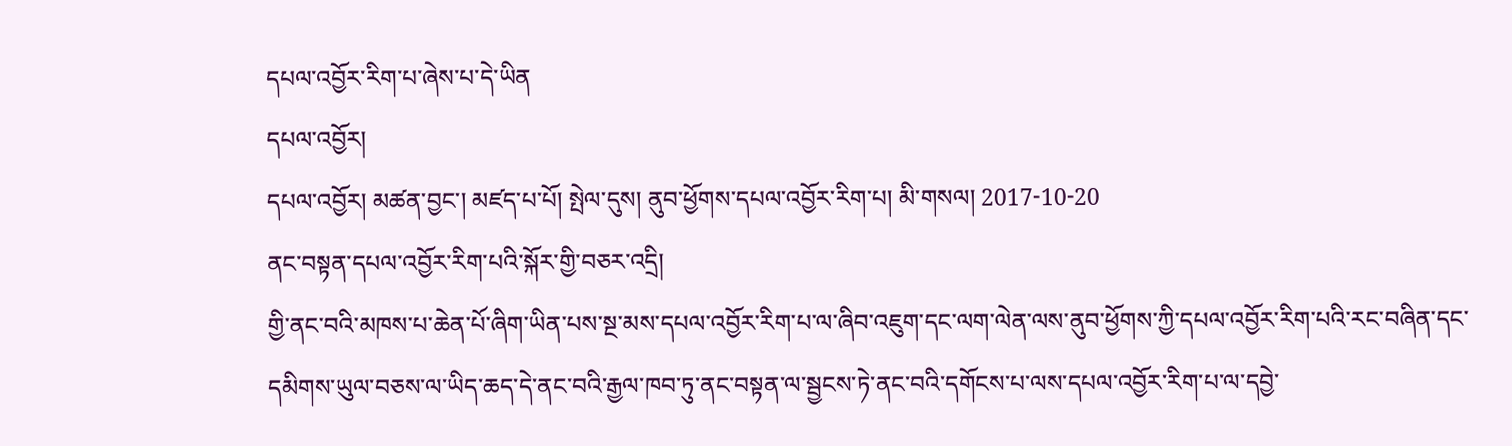དཔལ་འབྱོར་རིག་པ་ཞེས་པ་དེ་ཡིན
དཔལ་འབྱོར།
དཔལ་འབྱོར། མཚན་བྱང་། མཛད་པ་པོ། སྤེལ་དུས། ནུབ་ཕྱོགས་དཔལ་འབྱོར་རིག་པ། མི་གསལ། 2017-10-20
ནང་བསྟན་དཔལ་འབྱོར་རིག་པའི་སྐོར་གྱི་བཅར་འདྲི།
གྱི་ནང་བའི་མཁས་པ་ཆེན་པོ་ཞིག་ཡིན་པས་སྔ་མས་དཔལ་འབྱོར་རིག་པ་ལ་ཞིབ་འཇུག་དང་ལག་ལེན་ལས་ནུབ་ཕྱོགས་ཀྱི་དཔལ་འབྱོར་རིག་པའི་རང་བཞིན་དང་དམིགས་ཡུལ་བཅས་ལ་ཡིད་ཆད་དེ་ནང་བའི་རྒྱལ་ཁབ་ཏུ་ནང་བསྟན་ལ་སྦྱངས་ཏེ་ནང་བའི་དགོངས་པ་ལས་དཔལ་འབྱོར་རིག་པ་ལ་དབྱེ་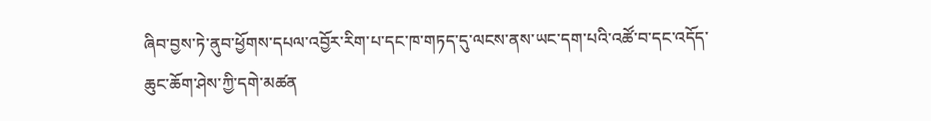ཞིབ་བྱས་ཏེ་ནུབ་ཕྱོགས་དཔལ་འབྱོར་རིག་པ་དང་ཁ་གཏད་དུ་ལངས་ནས་ཡང་དག་པའི་འཚོ་བ་དང་འདོད་ཆུང་ཆོག་ཤེས་ཀྱི་དགེ་མཚན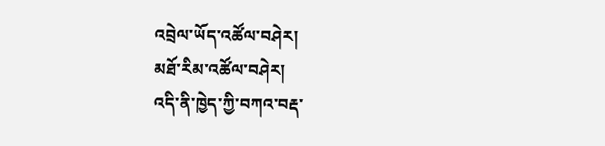འབྲེལ་ཡོད་འཚོལ་བཤེར།
མཐོ་རིམ་འཚོལ་བཤེར།
འདི་ནི་ཁྱེད་ཀྱི་བཀའ་བརྡ་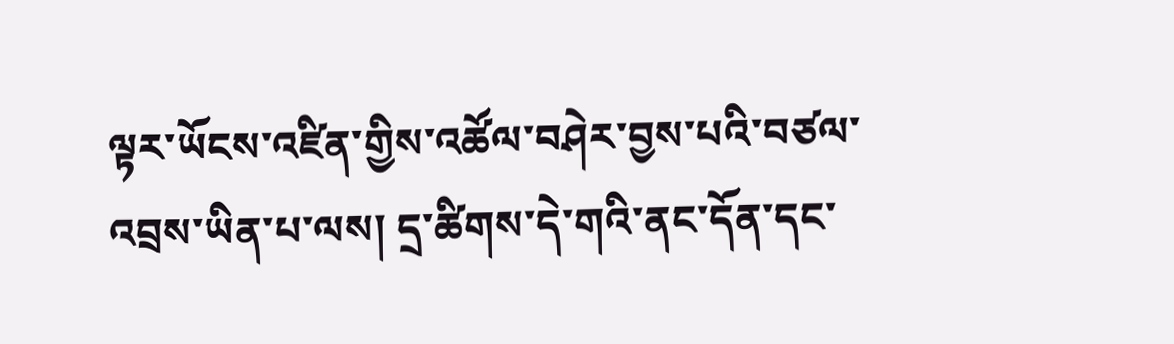ལྟར་ཡོངས་འཛིན་གྱིས་འཚོལ་བཤེར་བྱས་པའི་བཙལ་འབྲས་ཡིན་པ་ལས། དྲ་ཚིགས་དེ་གའི་ནང་དོན་དང་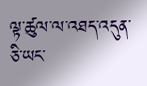ལྟ་ཚུལ་ལ་འཐད་འདུན་ཅི་ཡང་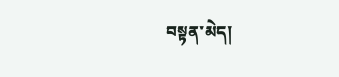བསྟན་མེད།